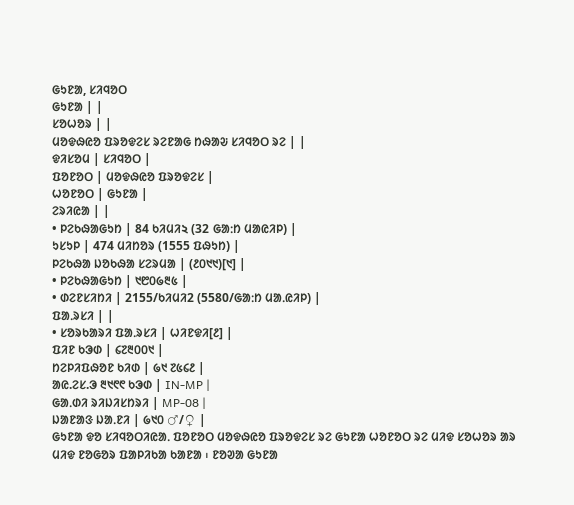ᱜᱩᱱᱟ, ᱥᱤᱧᱚᱛ
ᱜᱩᱱᱟ | |
ᱥᱚᱦᱚᱨ | |
ᱢᱚᱫᱷᱭᱚ ᱯᱨᱚᱫᱮᱥ ᱨᱮᱱᱟᱜ ᱴᱷᱟᱶ ᱥᱤᱧᱚᱛ ᱨᱮ | |
ᱫᱤᱥᱚᱢ | ᱥᱤᱧᱚᱛ |
ᱯᱚᱱᱚᱛ | ᱢᱚᱫᱷᱭᱚ ᱯᱨᱚᱫᱮᱥ |
ᱦᱚᱱᱚᱛ | ᱜᱩᱱᱟ |
ᱮᱨᱤᱭᱟ | |
• ᱞᱮᱠᱷᱟᱜᱩᱴ | 84 ᱠᱤᱢᱤ২ (32 ᱜᱟᱺᱴ ᱢᱟᱭᱤᱞ) |
ᱩᱥᱩᱞ | 474 ᱢᱤᱴᱚᱨ (1555 ᱯᱷᱩᱴ) |
ᱞᱮᱠᱷᱟ ᱡᱚᱠᱷᱟ ᱥᱮᱨᱢᱟ | (᱒᱐᱑᱑)[᱑] |
• ᱞᱮᱠᱷᱟᱜᱩᱴ | ᱑᱘᱐᱙᱓᱕ |
• ᱰᱮᱱᱥᱤᱴᱤ | 2155/ᱠᱤᱢᱤ2 (5580/ᱜᱟᱺᱴ ᱢᱟᱹᱭᱤᱞ) |
ᱯᱟᱹᱨᱥᱤ | |
• ᱥᱚᱨᱠᱟᱨᱤ ᱯᱟᱹᱨᱥᱤ | ᱦᱤᱱᱫᱤ[᱒] |
ᱯᱤᱱ ᱠᱳᱰ | ᱔᱗᱓᱐᱐᱑ |
ᱴᱮᱞᱤᱯᱷᱚᱱ ᱠᱤᱰ | ᱙᱑ ᱗᱕᱔᱒ |
ᱟᱭ.ᱮᱥ.ᱳ ᱓᱑᱖᱖ ᱠᱳᱰ | IN-MP |
ᱜᱟᱹᱰᱤ ᱨᱤᱡᱤᱥᱴᱨᱤ | MP-08 |
ᱡᱟᱱᱟᱝ ᱡᱟᱹᱱᱤ | ᱙᱑᱐ ♂/♀ |
ᱜᱩᱱᱟ ᱫᱚ ᱥᱤᱧᱚᱛᱤᱭᱟᱹ ᱯᱚᱱᱚᱛ ᱢᱚᱫᱷᱭᱚ ᱯᱨᱚᱫᱮᱥ ᱨᱮ ᱜᱩᱱᱟ ᱦᱚᱱᱚᱛ ᱨᱮ ᱢᱤᱫ ᱥᱚᱦᱚᱨ ᱟᱨ ᱢᱤᱫ ᱱᱚᱜᱚᱨ ᱯᱟᱞᱤᱠᱟ ᱠᱟᱱᱟ ᱾ ᱱᱚᱣᱟ ᱜᱩᱱᱟ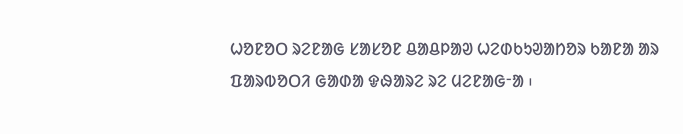ᱦᱚᱱᱚᱛ ᱨᱮᱱᱟᱜ ᱥᱟᱥᱚᱱ ᱪᱟᱪᱞᱟᱣ ᱦᱮᱰᱠᱩᱣᱟᱴᱚᱨ ᱠᱟᱱᱟ ᱟᱨ ᱯᱟᱨᱵᱚᱛᱤ ᱜᱟᱰᱟ ᱫᱷᱟᱨᱮ ᱨᱮ ᱢᱮᱱᱟᱜᱼᱟ ᱾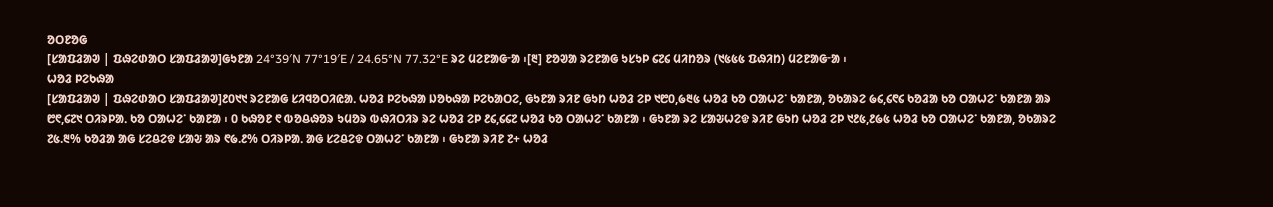ᱚᱛᱱᱚᱜ
[ᱥᱟᱯᱲᱟᱣ | ᱯᱷᱮᱰᱟᱛ ᱥᱟᱯᱲᱟᱣ]ᱜᱩᱱᱟ 24°39′N 77°19′E / 24.65°N 77.32°E ᱨᱮ ᱢᱮᱱᱟᱜᱼᱟ ᱾[᱓] ᱱᱚᱣᱟ ᱨᱮᱱᱟᱜ ᱩᱥᱩᱞ ᱔᱗᱔ ᱢᱤᱴᱚᱨ (᱑᱕᱕᱕ ᱯᱷᱤᱴ) ᱢᱮᱱᱟᱜᱼᱟ ᱾
ᱦᱚᱲ ᱞᱮᱠᱷᱟ
[ᱥᱟᱯᱲᱟᱣ | ᱯᱷᱮᱰᱟᱛ ᱥᱟᱯᱲᱟᱣ]᱒᱐᱑᱑ ᱨᱮᱱᱟᱜ ᱥᱤᱧᱚᱛᱤᱭᱟᱹ ᱦᱚᱲ ᱞᱮᱠᱷᱟ ᱡᱚᱠᱷᱟ ᱞᱮᱠᱟᱛᱮ, ᱜᱩᱱᱟ ᱨᱤᱱ ᱜᱩᱴ ᱦᱚᱲ ᱮᱞ ᱑᱘᱐,᱙᱓᱕ ᱦᱚᱲ ᱠᱚ ᱛᱟᱦᱮᱸ ᱠᱟᱱᱟ, ᱚᱠᱟᱨᱮ ᱙᱔,᱔᱖᱔ ᱠᱚᱲᱟ ᱠᱚ ᱛᱟᱦᱮᱸ ᱠᱟᱱᱟ ᱟᱨ ᱘᱖,᱔᱗᱑ ᱛᱤᱨᱞᱟᱹ ᱠᱚ ᱛᱟᱦᱮᱸ ᱠᱟᱱᱟ ᱾ ᱐ ᱠᱷᱚᱱ ᱖ ᱵᱚᱪᱷᱚᱨ ᱩᱢᱚᱨ ᱵᱷᱤᱛᱤᱨ ᱨᱮ ᱦᱚᱲ ᱮᱞ ᱒᱔,᱔᱔᱗ ᱦᱚᱲ ᱠᱚ ᱛᱟᱦᱮᱸ ᱠᱟᱱᱟ ᱾ ᱜᱩᱱᱟ ᱨᱮ ᱥᱟᱶᱦᱮᱫ ᱨᱤᱱ ᱜᱩᱴ ᱦᱚᱲ ᱮᱞ ᱑᱒᱕,᱒᱙᱕ ᱦᱚᱲ ᱠᱚ ᱛᱟᱦᱮᱸ ᱠᱟᱱᱟ, ᱚᱠᱟᱨᱮ ᱗᱕.᱓% ᱠᱚᱲᱟ ᱟᱜ ᱥᱮᱪᱮᱫ ᱥᱟᱶ ᱟᱨ ᱖᱙.᱒% ᱛᱤᱨᱞᱟᱹ ᱟᱜ ᱥᱮᱪᱮᱫ ᱛᱟᱦᱮᱸ ᱠᱟᱱᱟ ᱾ ᱜᱩᱱᱟ ᱨᱤᱱ ᱗+ ᱦᱚᱲ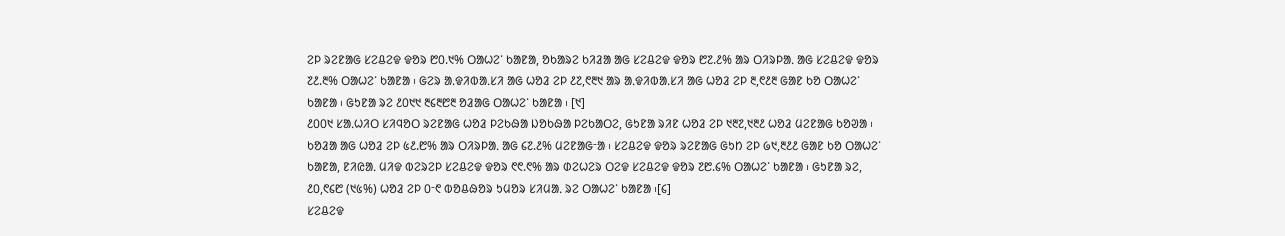ᱮᱞ ᱨᱮᱱᱟᱜ ᱥᱮᱪᱮᱫ ᱫᱚᱨ ᱘᱐.᱑% ᱛᱟᱦᱮᱸ ᱠᱟᱱᱟ, ᱚᱠᱟᱨᱮ ᱠᱤᱲᱟ ᱟᱜ ᱥᱮᱪᱮᱫ ᱫᱚᱨ ᱘᱗.᱒% ᱟᱨ ᱛᱤᱨᱞᱟᱹ ᱟᱜ ᱥᱮᱪᱮᱫ ᱫᱚᱨ ᱗᱒.᱓% ᱛᱟᱦᱮᱸ ᱠᱟᱱᱟ ᱾ ᱜᱮᱨ ᱟᱹᱫᱤᱵᱟᱹᱥᱤ ᱟᱜ ᱦᱚᱲ ᱮᱞ ᱒᱗,᱖᱓᱑ ᱟᱨ ᱟᱹᱫᱤᱵᱟᱹᱥᱤ ᱟᱜ ᱦᱚᱲ ᱮᱞ ᱓,᱖᱒᱓ ᱜᱟᱱ ᱠᱚ ᱛᱟᱦᱮᱸ ᱠᱟᱱᱟ ᱾ ᱜᱩᱱᱟ ᱨᱮ ᱒᱐᱑᱑ ᱓᱔᱓᱘᱓ ᱚᱲᱟᱜ ᱛᱟᱦᱮᱸ ᱠᱟᱱᱟ ᱾ [᱑]
᱒᱐᱐᱑ ᱥᱟᱹᱦᱤᱛ ᱥᱤᱧᱚᱛ ᱨᱮᱱᱟᱜ ᱦᱚᱲ ᱞᱮᱠᱷᱟ ᱡᱚᱠᱷᱟ ᱞᱮᱠᱟᱛᱮ, ᱜᱩᱱᱟ ᱨᱤᱱ ᱦᱚᱲ ᱮᱞ ᱑᱓᱗,᱑᱓᱒ ᱦᱚᱲ ᱢᱮᱱᱟᱜ ᱠᱚᱣᱟ ᱾ ᱠᱚᱲᱟ ᱟᱜ ᱦᱚᱲ ᱮᱞ ᱕᱒.᱘% ᱟᱨ ᱛᱤᱨᱞᱟᱹ ᱟᱜ ᱔᱗.᱒% ᱢᱮᱱᱟᱜᱼᱟ ᱾ ᱥᱮᱪᱮᱫ ᱫᱚᱨ ᱨᱮᱱᱟᱜ ᱜᱩᱴ ᱮᱞ ᱙᱑,᱓᱒᱒ ᱜᱟᱱ ᱠᱚ ᱛᱟᱦᱮᱸ ᱠᱟᱱᱟ, ᱱᱤᱭᱟᱹ ᱢᱤᱫ ᱵᱮᱨᱮᱞ ᱥᱮᱪᱮᱫ ᱫᱚᱨ ᱖᱖.᱖% ᱟᱨ ᱰᱮᱦᱮᱨ ᱛᱮᱫ ᱥᱮᱪᱮᱫ ᱫᱚᱨ ᱗᱘.᱔% ᱛᱟᱦᱮᱸ ᱠᱟᱱᱟ ᱾ ᱜᱩᱱᱟ ᱨᱮ, ᱒᱐,᱖᱔᱘ (᱑᱕%) ᱦᱚᱲ ᱮᱞ ᱐ᱼ᱖ ᱵᱚᱪᱷᱚᱨ ᱩᱢᱚᱨ ᱥᱤᱢᱟᱹ ᱨᱮ ᱛᱟᱦᱮᱸ ᱠᱟᱱᱟ ᱾[᱔]
ᱥᱮᱪᱮᱫ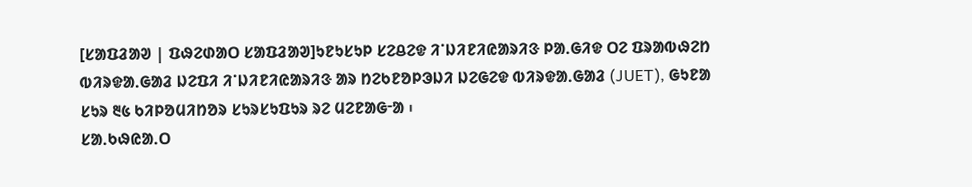[ᱥᱟᱯᱲᱟᱣ | ᱯᱷᱮᱰᱟᱛ ᱥᱟᱯᱲᱟᱣ]ᱩᱱᱩᱥᱩᱞ ᱥᱮᱪᱮᱫ ᱤᱸᱡᱤᱱᱤᱭᱟᱨᱤᱝ ᱞᱟᱹᱜᱤᱫ ᱛᱮ ᱯᱨᱟᱵᱷᱮᱴ ᱵᱤᱨᱫᱟᱹᱜᱟᱲ ᱡᱮᱯᱤ ᱤᱸᱡᱤᱱᱤᱭᱟᱨᱤᱝ ᱟᱨ ᱴᱮᱠᱱᱚᱞᱳᱡᱤ ᱡᱮᱜᱮᱫ ᱵᱤᱨᱫᱟᱹᱜᱟᱲ (JUET), ᱜᱩᱱᱟ ᱥᱩᱨ ᱓᱕ ᱠᱤᱞᱚᱢᱤᱴᱚᱨ ᱥᱩᱨᱥᱩᱯᱩᱨ ᱨᱮ ᱢᱮᱱᱟᱜᱼᱟ ᱾
ᱥᱟᱹᱠᱷᱭᱟᱹᱛ